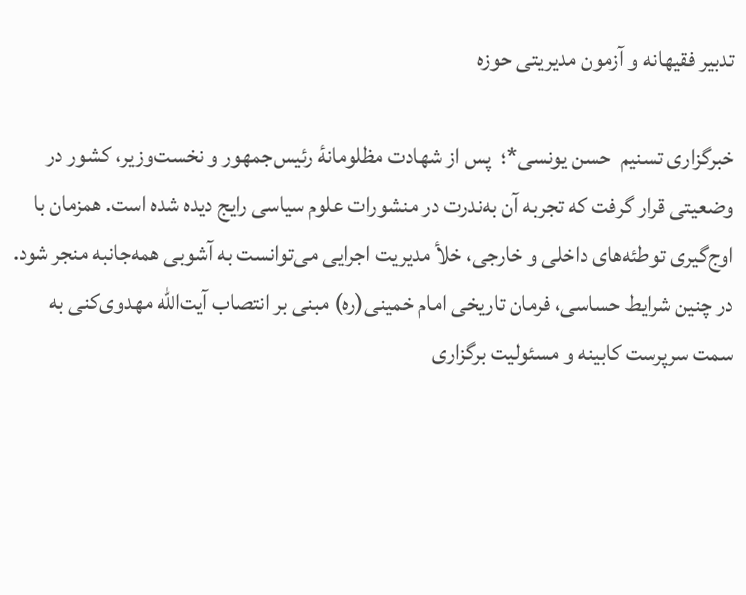تدبیر فقیهانه و آزمون مدیریتی حوزه

خبرگزاری تسنیم  حسن یونسی*؛  پس از شهادت مظلومانۀ رئیس‌جمهور و نخست‌وزیر، کشور در وضعیتی قرار گرفت که تجربه آن به‌ندرت در منشورات علوم سیاسی رایج دیده شده است. همزمان با اوج‌گیری توطئه‌های داخلی و خارجی، خلأ مدیریت اجرایی می‌توانست به آشوبی همه‌جانبه منجر شود. در چنین شرایط حساسی، فرمان تاریخی امام خمینی(ره) مبنی بر انتصاب آیت‌الله مهدوی‌کنی به سمت سرپرست کابینه و مسئولیت برگزاری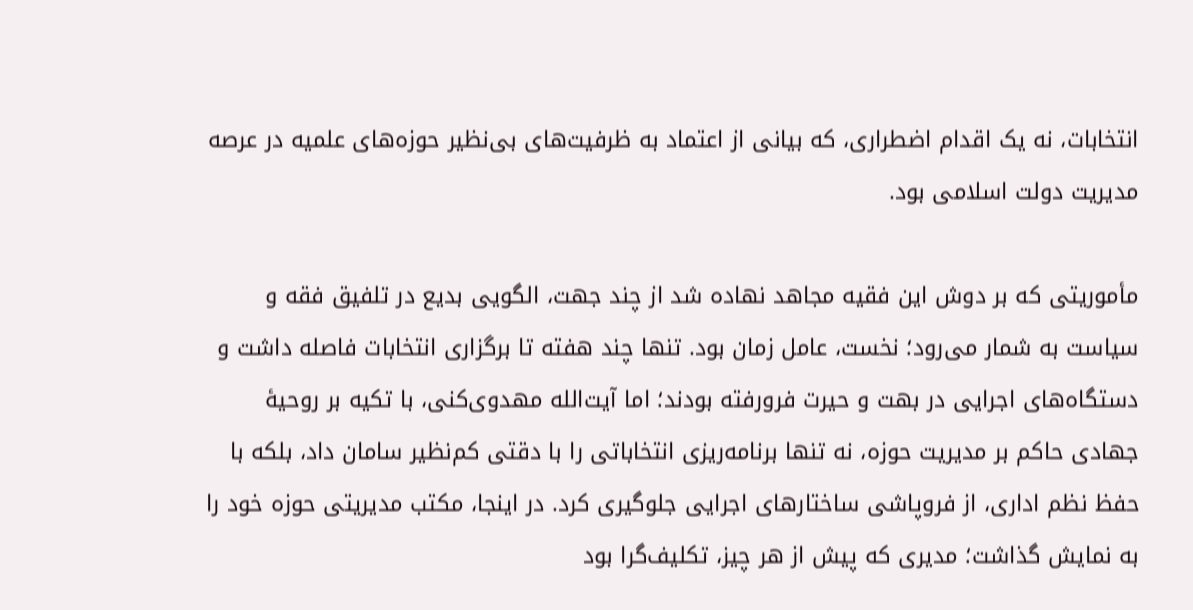انتخابات، نه یک اقدام اضطراری، که بیانی از اعتماد به ظرفیت‌های بی‌نظیر حوزه‌های علمیه در عرصه مدیریت دولت اسلامی بود.

مأموریتی که بر دوش این فقیه مجاهد نهاده شد از چند جهت، الگویی بدیع در تلفیق فقه و سیاست به شمار می‌رود؛ نخست، عامل زمان بود. تنها چند هفته تا برگزاری انتخابات فاصله داشت و دستگاه‌های اجرایی در بهت و حیرت فرورفته بودند؛ اما آیت‌الله مهدوی‌کنی، با تکیه بر روحیۀ جهادی حاکم بر مدیریت حوزه، نه تنها برنامه‌ریزی انتخاباتی را با دقتی کم‌نظیر سامان داد، بلکه با حفظ نظم اداری، از فروپاشی ساختارهای اجرایی جلوگیری کرد. در اینجا، مکتب مدیریتی حوزه خود را به نمایش گذاشت؛ مدیری که پیش از هر چیز، تکلیف‌گرا بود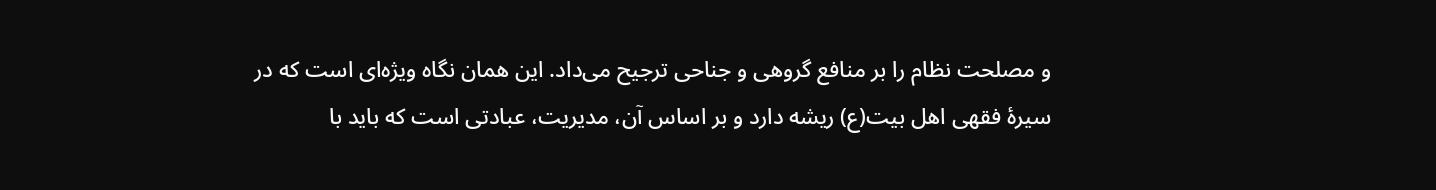و مصلحت نظام را بر منافع گروهی و جناحی ترجیح می‌داد. این همان نگاه ویژه‌ای است که در سیرۀ فقهی اهل بیت(ع) ریشه دارد و بر اساس آن، مدیریت، عبادتی است که باید با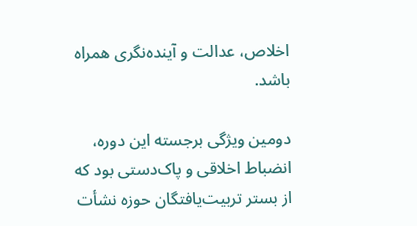اخلاص، عدالت و آینده‌نگری همراه باشد.

دومین ویژگی برجسته این دوره، انضباط اخلاقی و پاک‌دستی بود که از بستر تربیت‌یافتگان حوزه نشأت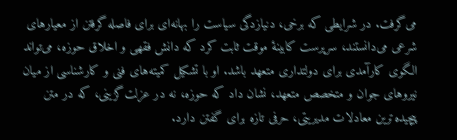می‌گرفت. در شرایطی که برخی، دنیازدگی سیاست را بهانه‌ای برای فاصله گرفتن از معیارهای شرعی می‌دانستند، سرپرست کابینۀ موقت ثابت کرد که دانش فقهی و اخلاق حوزه، می‌تواند الگوی کارآمدی برای دولتداری متعهد باشد. او با تشکیل کمیته‌های فنی و کارشناسی از میان نیروهای جوان و متخصص متعهد، نشان داد که حوزه، نه در عزلت‌گزینی، که در متن پیچیده‌ترین معادلات مدیریتی، حرفی تازه برای گفتن دارد.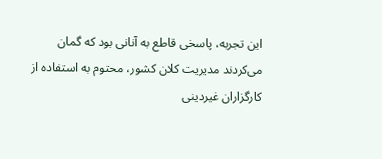این تجربه، پاسخی قاطع به آنانی بود که گمان می‌کردند مدیریت کلان کشور، محتوم به استفاده از کارگزاران غیردینی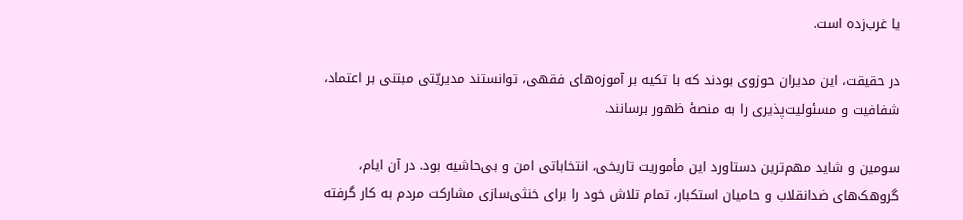یا غرب‌زده است.

در حقیقت، این مدیران حوزوی بودند که با تکیه بر آموزه‌های فقهی، توانستند مدیریّتی مبتنی بر اعتماد، شفافیت و مسئولیت‌پذیری را به منصۀ ظهور برسانند.

سومین و شاید مهم‌ترین دستاورد این مأموریت تاریخی، انتخاباتی امن و بی‌حاشیه بود. در آن ایام، گروهک‌های ضدانقلاب و حامیان استکبار، تمام تلاش خود را برای خنثی‌سازی مشارکت مردم به کار گرفته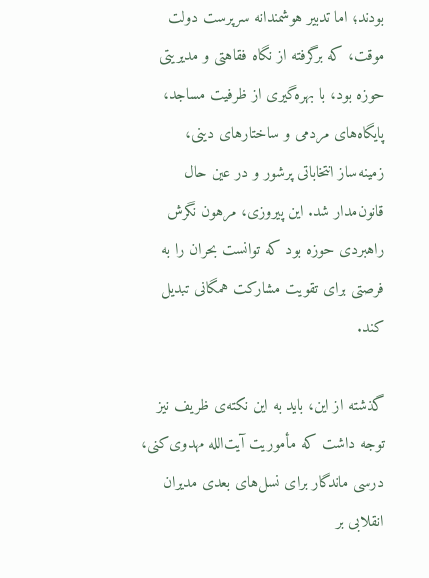بودند؛ اما تدبیر هوشمندانه سرپرست دولت موقت، که برگرفته از نگاه فقاهتی و مدیریتی حوزه بود، با بهره‌گیری از ظرفیت مساجد، پایگاه‌های مردمی و ساختارهای دینی، زمینه‌ساز انتخاباتی پرشور و در عین حال قانون‌مدار شد. این پیروزی، مرهون نگرش راهبردی حوزه بود که توانست بحران را به فرصتی برای تقویت مشارکت همگانی تبدیل کند.

گذشته از این، باید به این نکته‌ی ظریف نیز توجه داشت که مأموریت آیت‌الله مهدوی‌کنی، درسی ماندگار برای نسل‌های بعدی مدیران انقلابی بر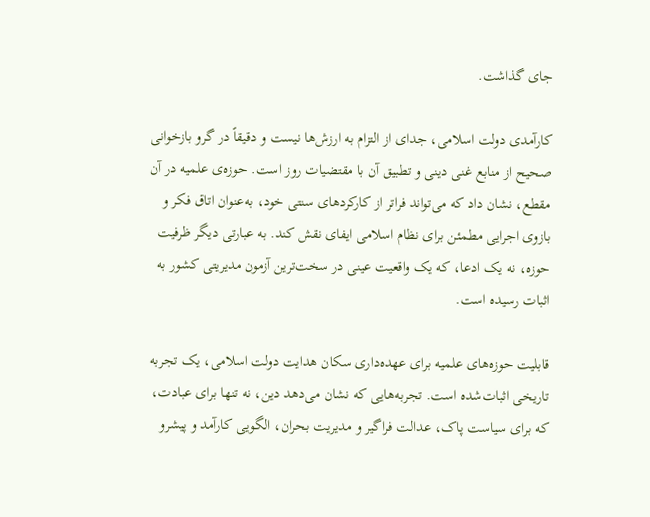جای گذاشت.

کارآمدی دولت اسلامی، جدای از التزام به ارزش‌ها نیست و دقیقاً در گرو بازخوانی صحیح از منابع غنی دینی و تطبیق آن با مقتضیات روز است. حوزه‌ی علمیه در آن مقطع، نشان داد که می‌تواند فراتر از کارکردهای سنتی خود، به‌عنوان اتاق فکر و بازوی اجرایی مطمئن برای نظام اسلامی ایفای نقش کند. به عبارتی دیگر ظرفیت حوزه، نه یک ادعا، که یک واقعیت عینی در سخت‌ترین آزمون مدیریتی کشور به اثبات رسیده است.

قابلیت حوزه‌های علمیه برای عهده‌داری سکان هدایت دولت اسلامی، یک تجربه تاریخی اثبات‌شده است. تجربه‌هایی که نشان می‌دهد دین، نه تنها برای عبادت، که برای سیاست پاک، عدالت فراگیر و مدیریت بحران، الگویی کارآمد و پیشرو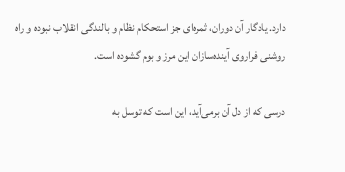دارد. یادگار آن دوران، ثمره‌ای جز استحکام نظام و بالندگی انقلاب نبوده و راه روشنی فراروی آینده‌سازان این مرز و بوم گشوده است.

درسی که از دل آن برمی‌آید، این است که توسل به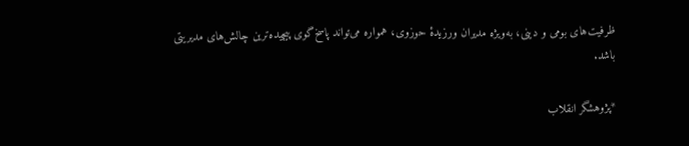ظرفیت‌های بومی و دینی، به‌ویژه مدیران ورزیدۀ حوزوی، همواره می‌تواند پاسخ‌گوی پیچیده‌ترین چالش‌های مدیریتی باشد.

*پژوهشگر انقلاب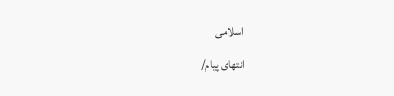اسلامی

انتهای پیام/